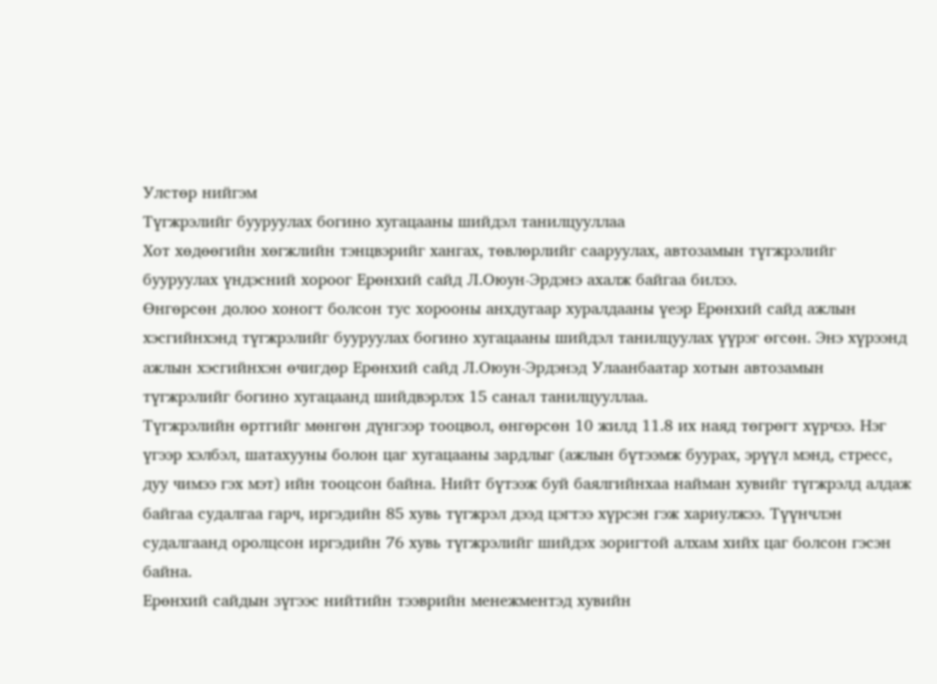Улстөр нийгэм
Түгжрэлийг бууруулах богино хугацааны шийдэл танилцууллаа
Хот хөдөөгийн хөгжлийн тэнцвэрийг хангах, төвлөрлийг сааруулах, автозамын түгжрэлийг бууруулах үндэсний хороог Ерөнхий сайд Л.Оюун-Эрдэнэ ахалж байгаа билээ.
Өнгөрсөн долоо хоногт болсон тус хорооны анхдугаар хуралдааны үеэр Ерөнхий сайд ажлын хэсгийнхэнд түгжрэлийг бууруулах богино хугацааны шийдэл танилцуулах үүрэг өгсөн. Энэ хүрээнд ажлын хэсгийнхэн өчигдөр Ерөнхий сайд Л.Оюун-Эрдэнэд Улаанбаатар хотын автозамын түгжрэлийг богино хугацаанд шийдвэрлэх 15 санал танилцууллаа.
Түгжрэлийн өртгийг мөнгөн дүнгээр тооцвол, өнгөрсөн 10 жилд 11.8 их наяд төгрөгт хүрчээ. Нэг үгээр хэлбэл, шатахууны болон цаг хугацааны зардлыг (ажлын бүтээмж буурах, эрүүл мэнд, стресс, дуу чимээ гэх мэт) ийн тооцсон байна. Нийт бүтээж буй баялгийнхаа найман хувийг түгжрэлд алдаж байгаа судалгаа гарч, иргэдийн 85 хувь түгжрэл дээд цэгтээ хүрсэн гэж хариулжээ. Түүнчлэн судалгаанд оролцсон иргэдийн 76 хувь түгжрэлийг шийдэх зоригтой алхам хийх цаг болсон гэсэн байна.
Ерөнхий сайдын зүгээс нийтийн тээврийн менежментэд хувийн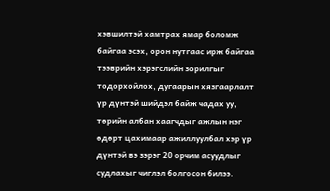хэвшилтэй хамтрах ямар боломж байгаа эсэх, орон нутгаас ирж байгаа тээврийн хэрэгслийн зорилгыг тодорхойлох, дугаарын хязгаарлалт үр дүнтэй шийдэл байж чадах уу, төрийн албан хаагчдыг ажлын нэг өдөрт цахимаар ажиллуулбал хэр үр дүнтэй вэ зэрэг 20 орчим асуудлыг судлахыг чиглэл болгосон билээ.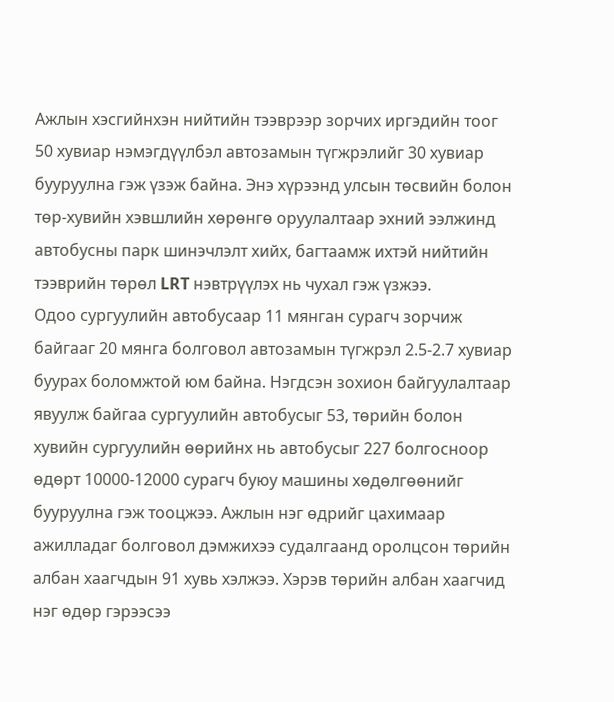Ажлын хэсгийнхэн нийтийн тээврээр зорчих иргэдийн тоог 50 хувиар нэмэгдүүлбэл автозамын түгжрэлийг 30 хувиар бууруулна гэж үзэж байна. Энэ хүрээнд улсын төсвийн болон төр-хувийн хэвшлийн хөрөнгө оруулалтаар эхний ээлжинд автобусны парк шинэчлэлт хийх, багтаамж ихтэй нийтийн тээврийн төрөл LRT нэвтрүүлэх нь чухал гэж үзжээ.
Одоо сургуулийн автобусаар 11 мянган сурагч зорчиж байгааг 20 мянга болговол автозамын түгжрэл 2.5-2.7 хувиар буурах боломжтой юм байна. Нэгдсэн зохион байгуулалтаар явуулж байгаа сургуулийн автобусыг 53, төрийн болон хувийн сургуулийн өөрийнх нь автобусыг 227 болгосноор өдөрт 10000-12000 сурагч буюу машины хөдөлгөөнийг бууруулна гэж тооцжээ. Ажлын нэг өдрийг цахимаар ажилладаг болговол дэмжихээ судалгаанд оролцсон төрийн албан хаагчдын 91 хувь хэлжээ. Хэрэв төрийн албан хаагчид нэг өдөр гэрээсээ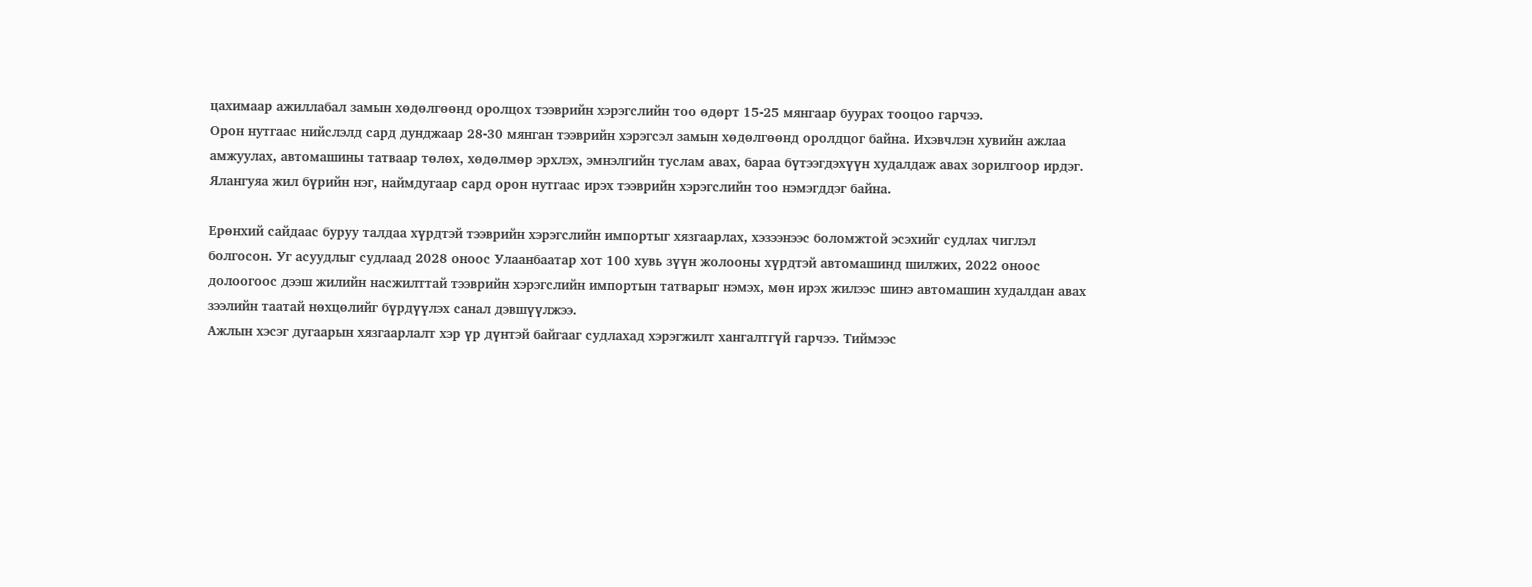цахимаар ажиллабал замын хөдөлгөөнд оролцох тээврийн хэрэгслийн тоо өдөрт 15-25 мянгаар буурах тооцоо гарчээ.
Орон нутгаас нийслэлд сард дунджаар 28-30 мянган тээврийн хэрэгсэл замын хөдөлгөөнд оролдцог байна. Ихэвчлэн хувийн ажлаа амжуулах, автомашины татваар төлөх, хөдөлмөр эрхлэх, эмнэлгийн туслам авах, бараа бүтээгдэхүүн худалдаж авах зорилгоор ирдэг. Ялангуяа жил бүрийн нэг, наймдугаар сард орон нутгаас ирэх тээврийн хэрэгслийн тоо нэмэгддэг байна.

Ерөнхий сайдаас буруу талдаа хүрдтэй тээврийн хэрэгслийн импортыг хязгаарлах, хэзээнээс боломжтой эсэхийг судлах чиглэл болгосон. Уг асуудлыг судлаад 2028 оноос Улаанбаатар хот 100 хувь зүүн жолооны хүрдтэй автомашинд шилжих, 2022 оноос долоогоос дээш жилийн насжилттай тээврийн хэрэгслийн импортын татварыг нэмэх, мөн ирэх жилээс шинэ автомашин худалдан авах зээлийн таатай нөхцөлийг бүрдүүлэх санал дэвшүүлжээ.
Ажлын хэсэг дугаарын хязгаарлалт хэр үр дүнтэй байгааг судлахад хэрэгжилт хангалтгүй гарчээ. Тиймээс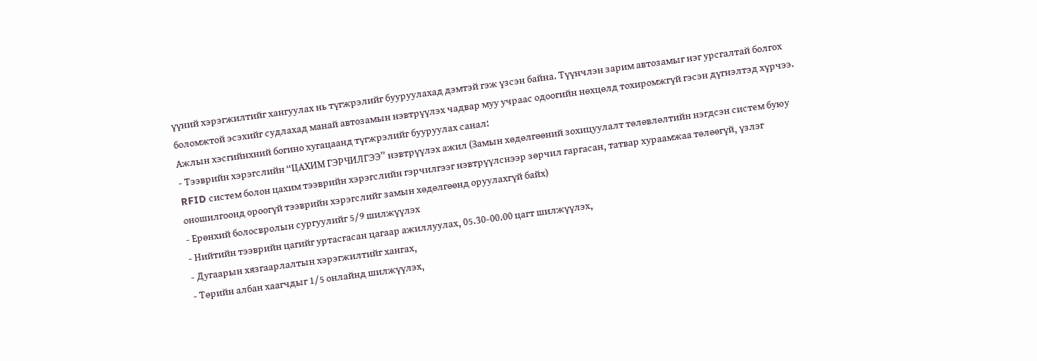үүний хэрэгжилтийг хангуулах нь түгжрэлийг бууруулахад дэмтэй гэж үзсэн байна. Түүнчлэн зарим автозамыг нэг урсгалтай болгох боломжтой эсэхийг судлахад манай автозамын нэвтрүүлэх чадвар муу учраас одоогийн нөхцөлд тохиромжгүй гэсэн дүгнэлтэд хүрчээ.
Ажлын хэсгийнхний богино хугацаанд түгжрэлийг бууруулах санал:
- Тээврийн хэрэгслийн “ЦАХИМ ГЭРЧИЛГЭЭ” нэвтрүүлэх ажил (Замын хөдөлгөөний зохицуулалт төлөвлөлтийн нэгдсэн систем буюу RFID систем болон цахим тээврийн хэрэгслийн гэрчилгээг нэвтрүүлснээр зөрчил гаргасан, татвар хураамжаа төлөөгүй, үзлэг оношилгоонд ороогүй тээврийн хэрэгслийг замын хөдөлгөөнд оруулахгүй байх)
- Ерөнхий болосвролын сургуулийг 5/9 шилжүүлэх
- Нийтийн тээврийн цагийг уртасгасан цагаар ажиллуулах, 05.30-00.00 цагт шилжүүлэх,
- Дугаарын хязгаарлалтын хэрэгжилтийг хангах,
- Төрийн албан хаагчдыг 1/5 онлайнд шилжүүлэх,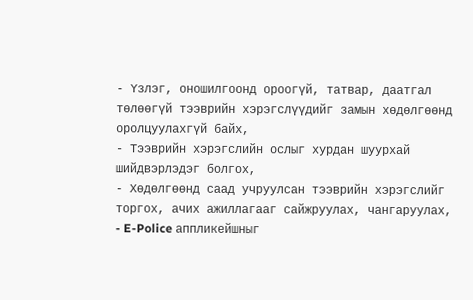- Үзлэг, оношилгоонд ороогүй, татвар, даатгал төлөөгүй тээврийн хэрэгслүүдийг замын хөдөлгөөнд оролцуулахгүй байх,
- Тээврийн хэрэгслийн ослыг хурдан шуурхай шийдвэрлэдэг болгох,
- Хөдөлгөөнд саад учруулсан тээврийн хэрэгслийг торгох, ачих ажиллагааг сайжруулах, чангаруулах,
- E-Police аппликейшныг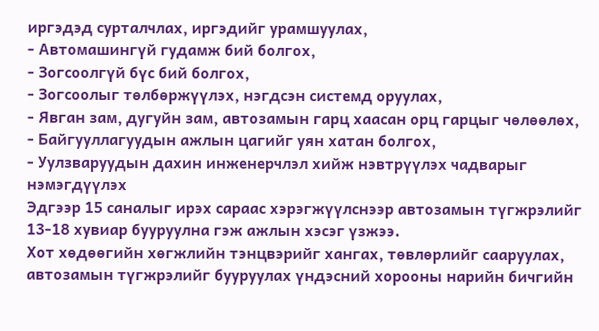иргэдэд сурталчлах, иргэдийг урамшуулах,
- Автомашингүй гудамж бий болгох,
- Зогсоолгүй бүс бий болгох,
- Зогсоолыг төлбөржүүлэх, нэгдсэн системд оруулах,
- Явган зам, дугуйн зам, автозамын гарц хаасан орц гарцыг чөлөөлөх,
- Байгууллагуудын ажлын цагийг уян хатан болгох,
- Уулзваруудын дахин инженерчлэл хийж нэвтрүүлэх чадварыг нэмэгдүүлэх
Эдгээр 15 саналыг ирэх сараас хэрэгжүүлснээр автозамын түгжрэлийг 13-18 хувиар бууруулна гэж ажлын хэсэг үзжээ.
Хот хөдөөгийн хөгжлийн тэнцвэрийг хангах, төвлөрлийг сааруулах, автозамын түгжрэлийг бууруулах үндэсний хорооны нарийн бичгийн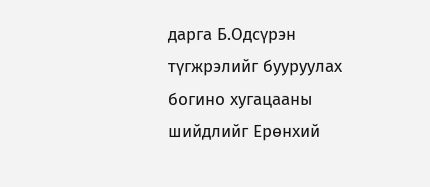дарга Б.Одсүрэн түгжрэлийг бууруулах богино хугацааны шийдлийг Ерөнхий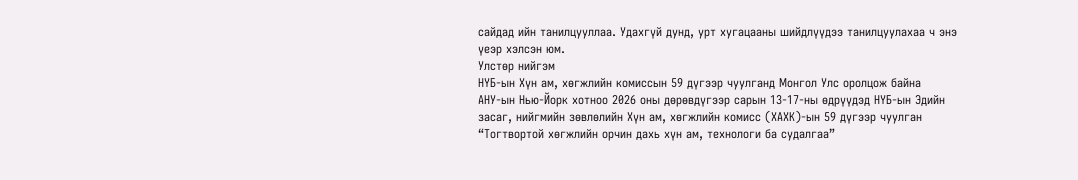сайдад ийн танилцууллаа. Удахгүй дунд, урт хугацааны шийдлүүдээ танилцуулахаа ч энэ үеэр хэлсэн юм.
Улстөр нийгэм
НҮБ-ын Хүн ам, хөгжлийн комиссын 59 дүгээр чуулганд Монгол Улс оролцож байна
АНУ-ын Нью-Йорк хотноо 2026 оны дөрөвдүгээр сарын 13-17-ны өдрүүдэд НҮБ-ын Эдийн засаг, нийгмийн зөвлөлийн Хүн ам, хөгжлийн комисс (ХАХК)-ын 59 дүгээр чуулган “Тогтвортой хөгжлийн орчин дахь хүн ам, технологи ба судалгаа”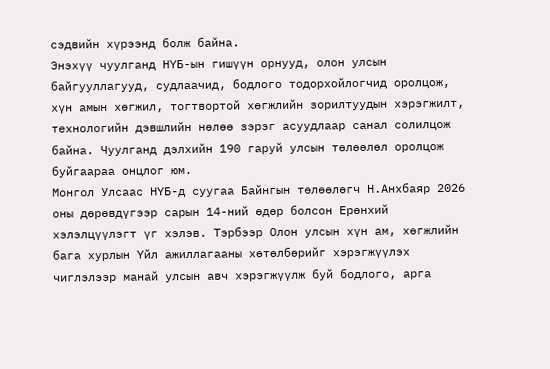сэдвийн хүрээнд болж байна.
Энэхүү чуулганд НҮБ-ын гишүүн орнууд, олон улсын байгууллагууд, судлаачид, бодлого тодорхойлогчид оролцож, хүн амын хөгжил, тогтвортой хөгжлийн зорилтуудын хэрэгжилт, технологийн дэвшлийн нөлөө зэрэг асуудлаар санал солилцож байна. Чуулганд дэлхийн 190 гаруй улсын төлөөлөл оролцож буйгаараа онцлог юм.
Монгол Улсаас НҮБ-д суугаа Байнгын төлөөлөгч Н.Анхбаяр 2026 оны дөрөвдүгээр сарын 14-ний өдөр болсон Ерөнхий хэлэлцүүлэгт үг хэлэв. Тэрбээр Олон улсын хүн ам, хөгжлийн бага хурлын Үйл ажиллагааны хөтөлбөрийг хэрэгжүүлэх чиглэлээр манай улсын авч хэрэгжүүлж буй бодлого, арга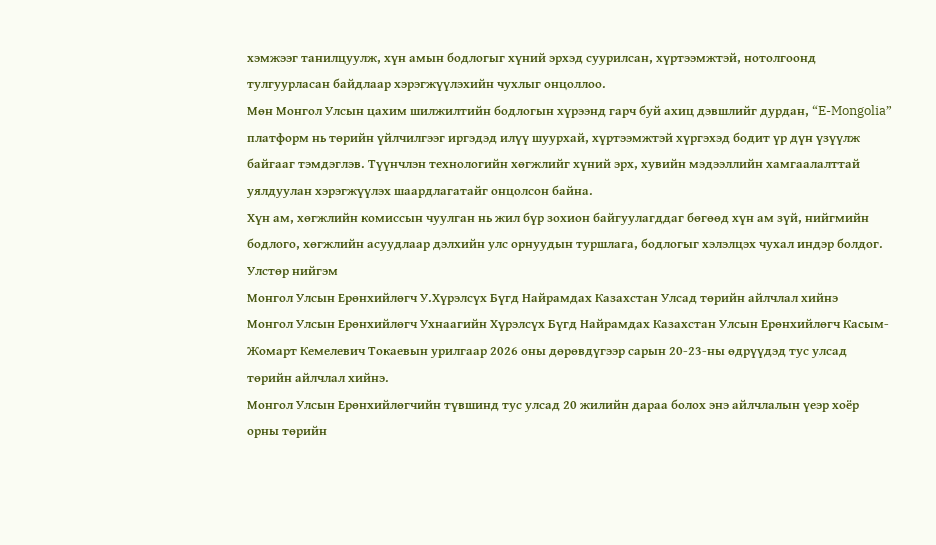хэмжээг танилцуулж, хүн амын бодлогыг хүний эрхэд суурилсан, хүртээмжтэй, нотолгоонд тулгуурласан байдлаар хэрэгжүүлэхийн чухлыг онцоллоо.
Мөн Монгол Улсын цахим шилжилтийн бодлогын хүрээнд гарч буй ахиц дэвшлийг дурдан, “E-Mongolia” платформ нь төрийн үйлчилгээг иргэдэд илүү шуурхай, хүртээмжтэй хүргэхэд бодит үр дүн үзүүлж байгааг тэмдэглэв. Түүнчлэн технологийн хөгжлийг хүний эрх, хувийн мэдээллийн хамгаалалттай уялдуулан хэрэгжүүлэх шаардлагатайг онцолсон байна.
Хүн ам, хөгжлийн комиссын чуулган нь жил бүр зохион байгуулагддаг бөгөөд хүн ам зүй, нийгмийн бодлого, хөгжлийн асуудлаар дэлхийн улс орнуудын туршлага, бодлогыг хэлэлцэх чухал индэр болдог.
Улстөр нийгэм
Монгол Улсын Ерөнхийлөгч У.Хүрэлсүх Бүгд Найрамдах Казахстан Улсад төрийн айлчлал хийнэ
Монгол Улсын Ерөнхийлөгч Ухнаагийн Хүрэлсүх Бүгд Найрамдах Казахстан Улсын Ерөнхийлөгч Касым-Жомарт Кемелевич Токаевын урилгаар 2026 оны дөрөвдүгээр сарын 20-23-ны өдрүүдэд тус улсад төрийн айлчлал хийнэ.
Монгол Улсын Ерөнхийлөгчийн түвшинд тус улсад 20 жилийн дараа болох энэ айлчлалын үеэр хоёр орны төрийн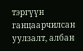тэргүүн ганцаарчилсан уулзалт, албан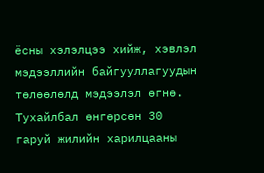ёсны хэлэлцээ хийж, хэвлэл мэдээллийн байгууллагуудын төлөөлөлд мэдээлэл өгнө.
Тухайлбал өнгөрсөн 30 гаруй жилийн харилцааны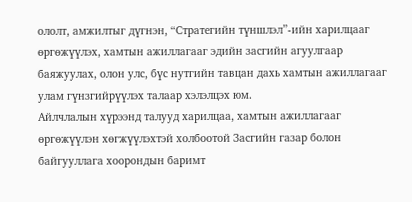ололт, амжилтыг дүгнэн, “Стратегийн түншлэл”-ийн харилцааг өргөжүүлэх, хамтын ажиллагааг эдийн засгийн агуулгаар баяжуулах, олон улс, бүс нутгийн тавцан дахь хамтын ажиллагааг улам гүнзгийрүүлэх талаар хэлэлцэх юм.
Айлчлалын хүрээнд талууд харилцаа, хамтын ажиллагааг өргөжүүлэн хөгжүүлэхтэй холбоотой Засгийн газар болон байгууллага хоорондын баримт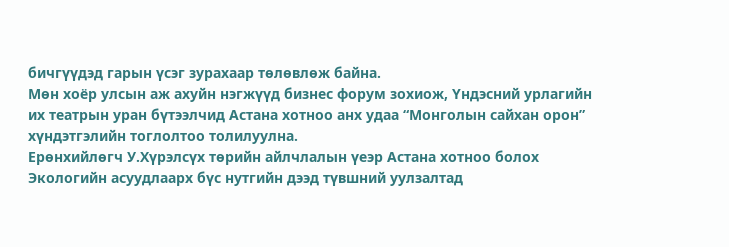бичгүүдэд гарын үсэг зурахаар төлөвлөж байна.
Мөн хоёр улсын аж ахуйн нэгжүүд бизнес форум зохиож, Үндэсний урлагийн их театрын уран бүтээлчид Астана хотноо анх удаа “Монголын сайхан орон” хүндэтгэлийн тоглолтоо толилуулна.
Ерөнхийлөгч У.Хүрэлсүх төрийн айлчлалын үеэр Астана хотноо болох Экологийн асуудлаарх бүс нутгийн дээд түвшний уулзалтад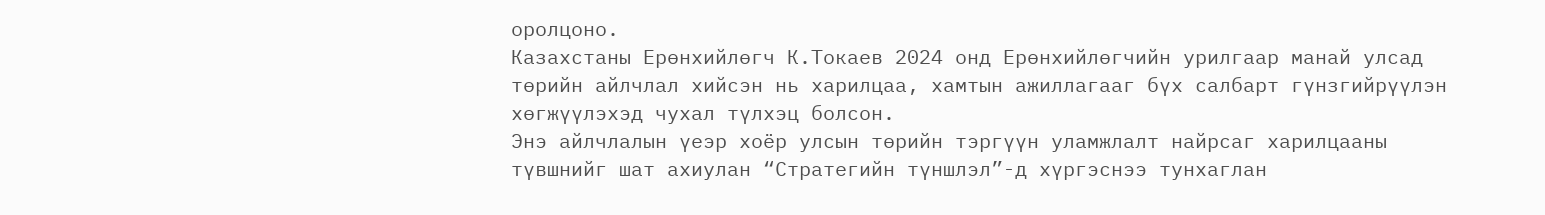оролцоно.
Казахстаны Ерөнхийлөгч К.Токаев 2024 онд Ерөнхийлөгчийн урилгаар манай улсад төрийн айлчлал хийсэн нь харилцаа, хамтын ажиллагааг бүх салбарт гүнзгийрүүлэн хөгжүүлэхэд чухал түлхэц болсон.
Энэ айлчлалын үеэр хоёр улсын төрийн тэргүүн уламжлалт найрсаг харилцааны түвшнийг шат ахиулан “Стратегийн түншлэл”-д хүргэснээ тунхаглан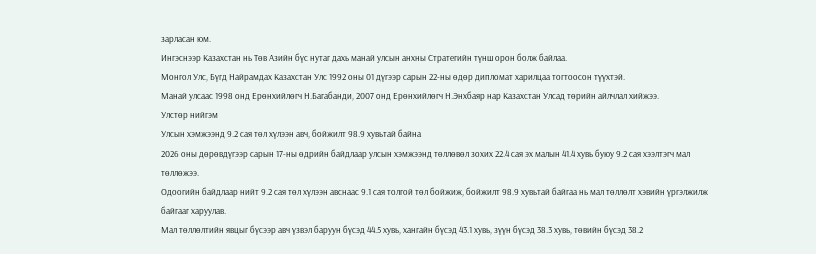зарласан юм.
Ингэснээр Казахстан нь Төв Азийн бүс нутаг дахь манай улсын анхны Стратегийн түнш орон болж байлаа.
Монгол Улс, Бүгд Найрамдах Казахстан Улс 1992 оны 01 дүгээр сарын 22-ны өдөр дипломат харилцаа тогтоосон түүхтэй.
Манай улсаас 1998 онд Ерөнхийлөгч Н.Багабанди, 2007 онд Ерөнхийлөгч Н.Энхбаяр нар Казахстан Улсад төрийн айлчлал хийжээ.
Улстөр нийгэм
Улсын хэмжээнд 9.2 сая төл хүлээн авч, бойжилт 98.9 хувьтай байна
2026 оны дөрөвдүгээр сарын 17-ны өдрийн байдлаар улсын хэмжээнд төллөвөл зохих 22.4 сая эх малын 41.4 хувь буюу 9.2 сая хээлтэгч мал төллөжээ.
Одоогийн байдлаар нийт 9.2 сая төл хүлээн авснаас 9.1 сая толгой төл бойжиж, бойжилт 98.9 хувьтай байгаа нь мал төллөлт хэвийн үргэлжилж байгааг харуулав.
Мал төллөлтийн явцыг бүсээр авч үзвэл баруун бүсэд 44.5 хувь, хангайн бүсэд 43.1 хувь, зүүн бүсэд 38.3 хувь, төвийн бүсэд 38.2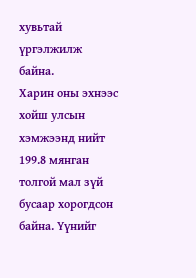хувьтай үргэлжилж байна.
Харин оны эхнээс хойш улсын хэмжээнд нийт 199.8 мянган толгой мал зүй бусаар хорогдсон байна. Үүнийг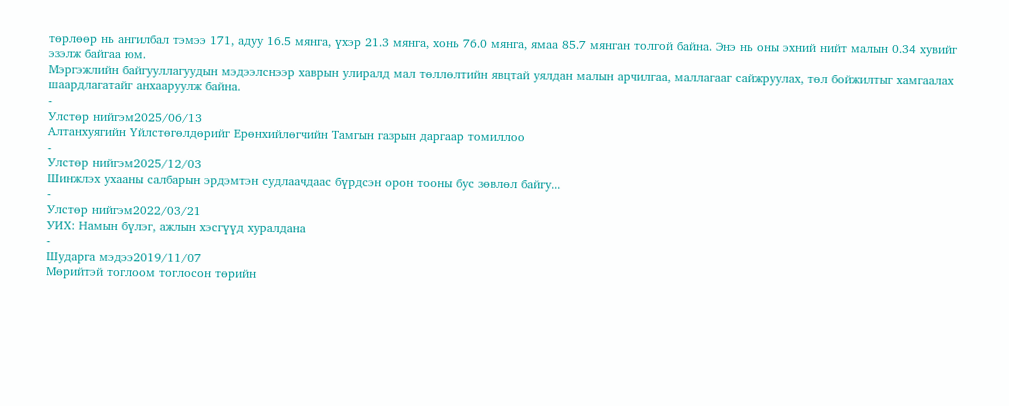төрлөөр нь ангилбал тэмээ 171, адуу 16.5 мянга, үхэр 21.3 мянга, хонь 76.0 мянга, ямаа 85.7 мянган толгой байна. Энэ нь оны эхний нийт малын 0.34 хувийг эзэлж байгаа юм.
Мэргэжлийн байгууллагуудын мэдээлснээр хаврын улиралд мал төллөлтийн явцтай уялдан малын арчилгаа, маллагааг сайжруулах, төл бойжилтыг хамгаалах шаардлагатайг анхааруулж байна.
-
Улстөр нийгэм2025/06/13
Алтанхуягийн Үйлстөгөлдөрийг Ерөнхийлөгчийн Тамгын газрын даргаар томиллоо
-
Улстөр нийгэм2025/12/03
Шинжлэх ухааны салбарын эрдэмтэн судлаачдаас бүрдсэн орон тооны бус зөвлөл байгу...
-
Улстөр нийгэм2022/03/21
УИХ: Намын бүлэг, ажлын хэсгүүд хуралдана
-
Шударга мэдээ2019/11/07
Мөрийтэй тоглоом тоглосон төрийн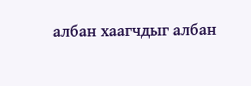албан хаагчдыг албан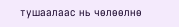тушаалаас нь чөлөөлнө